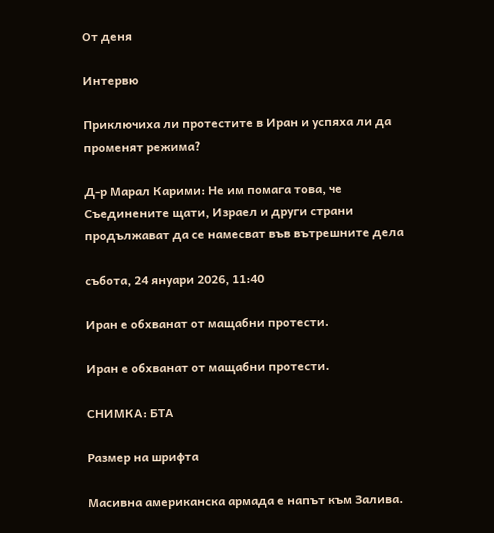От деня

Интервю

Приключиха ли протестите в Иран и успяха ли да променят режима?

Д-р Марал Карими: Не им помага това, че Съединените щати, Израел и други страни продължават да се намесват във вътрешните дела

събота, 24 януари 2026, 11:40

Иран е обхванат от мащабни протести.

Иран е обхванат от мащабни протести.

СНИМКА: БТА

Размер на шрифта

Масивна американска армада е напът към Залива.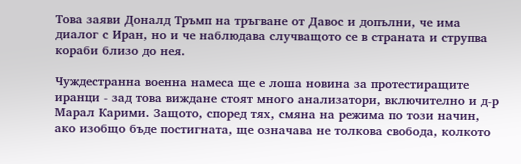Това заяви Доналд Тръмп на тръгване от Давос и допълни, че има диалог с Иран, но и че наблюдава случващото се в страната и струпва кораби близо до нея.

Чуждестранна военна намеса ще е лоша новина за протестиращите иранци - зад това виждане стоят много анализатори, включително и д-р Марал Карими. Защото, според тях, смяна на режима по този начин, ако изобщо бъде постигната, ще означава не толкова свобода, колкото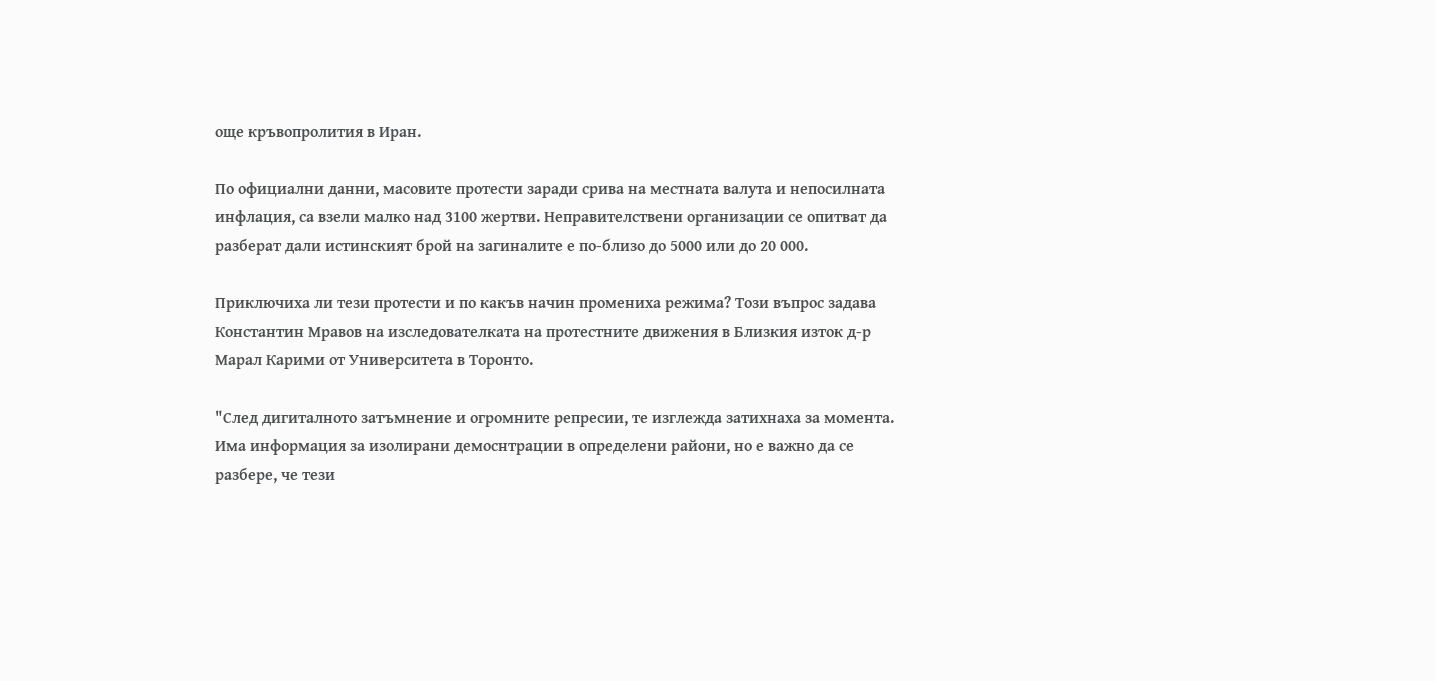още кръвопролития в Иран.

По официални данни, масовите протести заради срива на местната валута и непосилната инфлация, са взели малко над 3100 жертви. Неправителствени организации се опитват да разберат дали истинският брой на загиналите е по-близо до 5000 или до 20 000.

Приключиха ли тези протести и по какъв начин промениха режима? Този въпрос задава Константин Мравов на изследователката на протестните движения в Близкия изток д-р Марал Карими от Университета в Торонто.

"След дигиталното затъмнение и огромните репресии, те изглежда затихнаха за момента. Има информация за изолирани демоснтрации в определени райони, но е важно да се разбере, че тези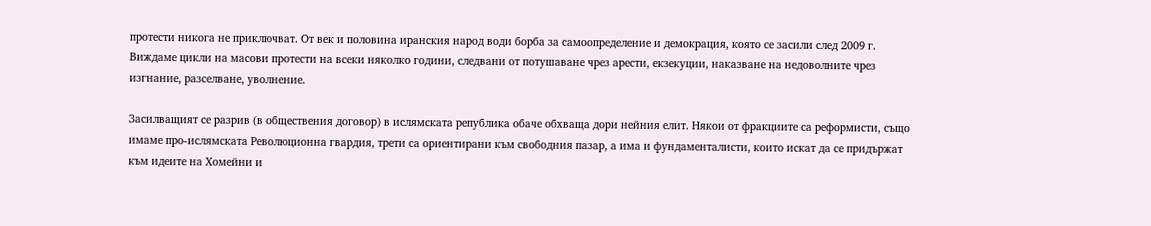протести никога не приключват. От век и половина иранския народ води борба за самоопределение и демокрация, която се засили след 2009 г. Виждаме цикли на масови протести на всеки няколко години, следвани от потушаване чрез арести, екзекуции, наказване на недоволните чрез изгнание, разселване, уволнение.

Засилващият се разрив (в обществения договор) в ислямската република обаче обхваща дори нейния елит. Някои от фракциите са реформисти, също имаме про-ислямската Революционна гвардия, трети са ориентирани към свободния пазар, а има и фундаменталисти, които искат да се придържат към идеите на Хомейни и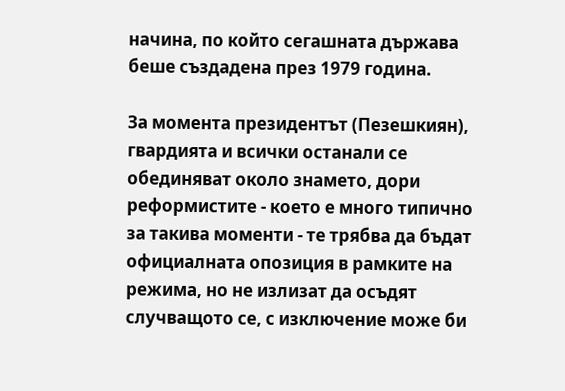начина, по който сегашната държава беше създадена през 1979 година.

За момента президентът (Пезешкиян), гвардията и всички останали се обединяват около знамето, дори реформистите - което е много типично за такива моменти - те трябва да бъдат официалната опозиция в рамките на режима, но не излизат да осъдят случващото се, с изключение може би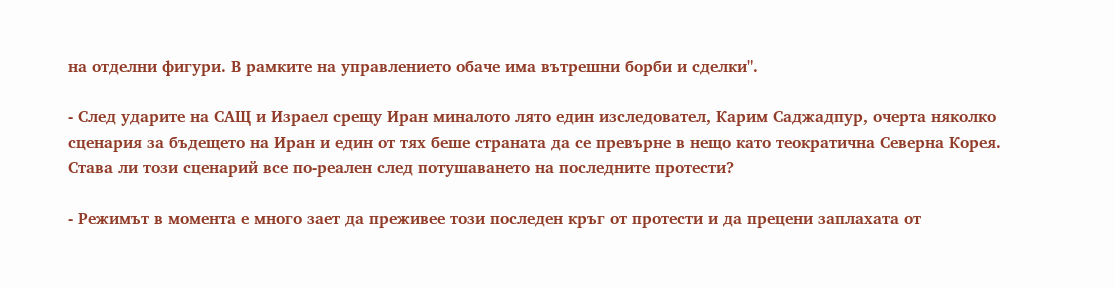на отделни фигури. В рамките на управлението обаче има вътрешни борби и сделки".

- След ударите на САЩ и Израел срещу Иран миналото лято един изследовател, Карим Саджадпур, очерта няколко сценария за бъдещето на Иран и един от тях беше страната да се превърне в нещо като теократична Северна Корея. Става ли този сценарий все по-реален след потушаването на последните протести?

- Режимът в момента е много зает да преживее този последен кръг от протести и да прецени заплахата от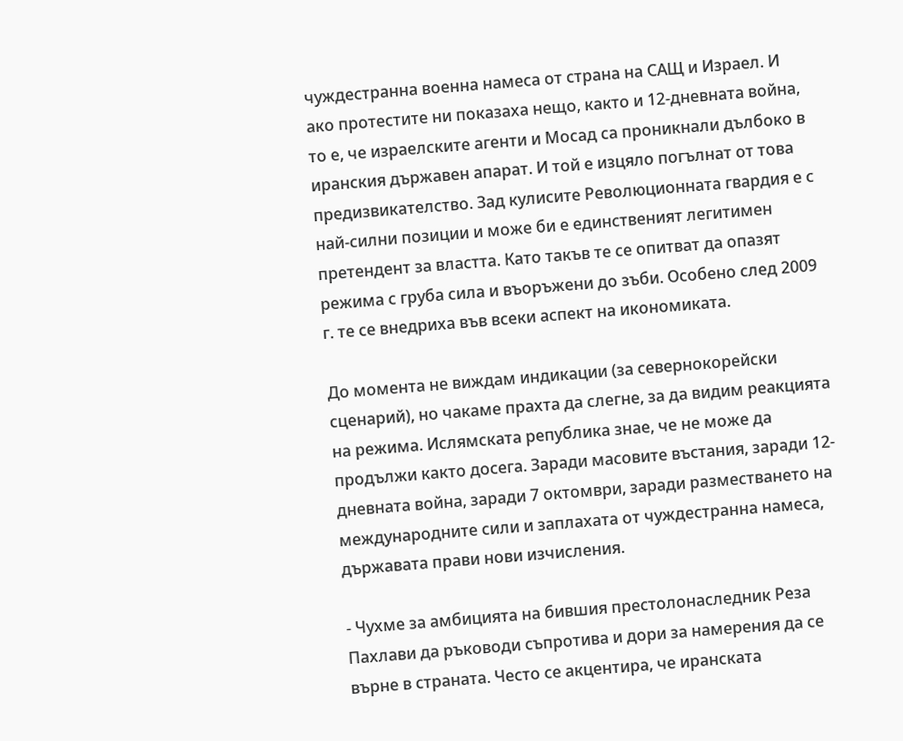чуждестранна военна намеса от страна на САЩ и Израел. И ако протестите ни показаха нещо, както и 12-дневната война, то е, че израелските агенти и Мосад са проникнали дълбоко в иранския държавен апарат. И той е изцяло погълнат от това предизвикателство. Зад кулисите Революционната гвардия е с най-силни позиции и може би е единственият легитимен претендент за властта. Като такъв те се опитват да опазят режима с груба сила и въоръжени до зъби. Особено след 2009 г. те се внедриха във всеки аспект на икономиката.

До момента не виждам индикации (за севернокорейски сценарий), но чакаме прахта да слегне, за да видим реакцията на режима. Ислямската република знае, че не може да продължи както досега. Заради масовите въстания, заради 12-дневната война, заради 7 октомври, заради разместването на международните сили и заплахата от чуждестранна намеса, държавата прави нови изчисления.

- Чухме за амбицията на бившия престолонаследник Реза Пахлави да ръководи съпротива и дори за намерения да се върне в страната. Често се акцентира, че иранската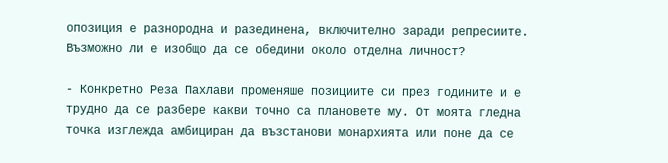опозиция е разнородна и разединена, включително заради репресиите. Възможно ли е изобщо да се обедини около отделна личност?

- Конкретно Реза Пахлави променяше позициите си през годините и е трудно да се разбере какви точно са плановете му. От моята гледна точка изглежда амбициран да възстанови монархията или поне да се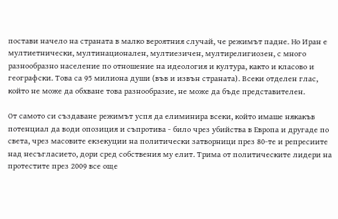постави начело на страната в малко вероятния случай, че режимът падне. Но Иран е мултиетнически, мултинационален, мултиезичен, мултирелигиозен, с много разнообразно население по отношение на идеология и култура, както и класово и географски. Това са 95 милиона души (във и извън страната). Всеки отделен глас, който не може да обхване това разнообразие, не може да бъде представителен.

От самото си създаване режимът успя да елиминира всеки, който имаше някакъв потенциал да води опозиция и съпротива - било чрез убийства в Европа и другаде по света, чрез масовите екзекуции на политически затворници през 80-те и репресиите над несъгласието, дори сред собствения му елит. Трима от политическите лидери на протестите през 2009 все още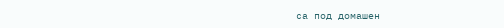са под домашен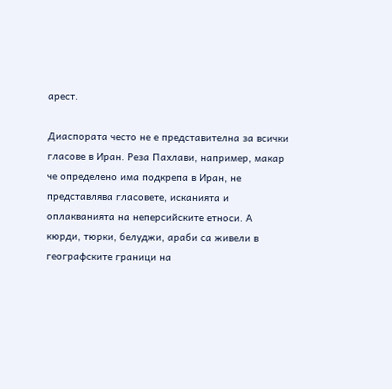арест.

Диаспората често не е представителна за всички гласове в Иран. Реза Пахлави, например, макар че определено има подкрепа в Иран, не представлява гласовете, исканията и оплакванията на неперсийските етноси. А кюрди, тюрки, белуджи, араби са живели в географските граници на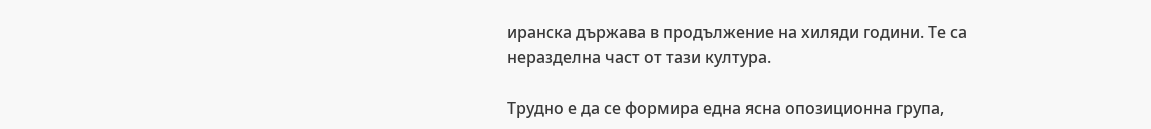иранска държава в продължение на хиляди години. Те са неразделна част от тази култура.

Трудно е да се формира една ясна опозиционна група,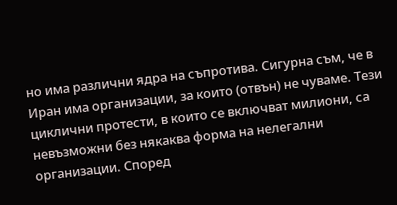но има различни ядра на съпротива. Сигурна съм, че в Иран има организации, за които (отвън) не чуваме. Тези циклични протести, в които се включват милиони, са невъзможни без някаква форма на нелегални организации. Според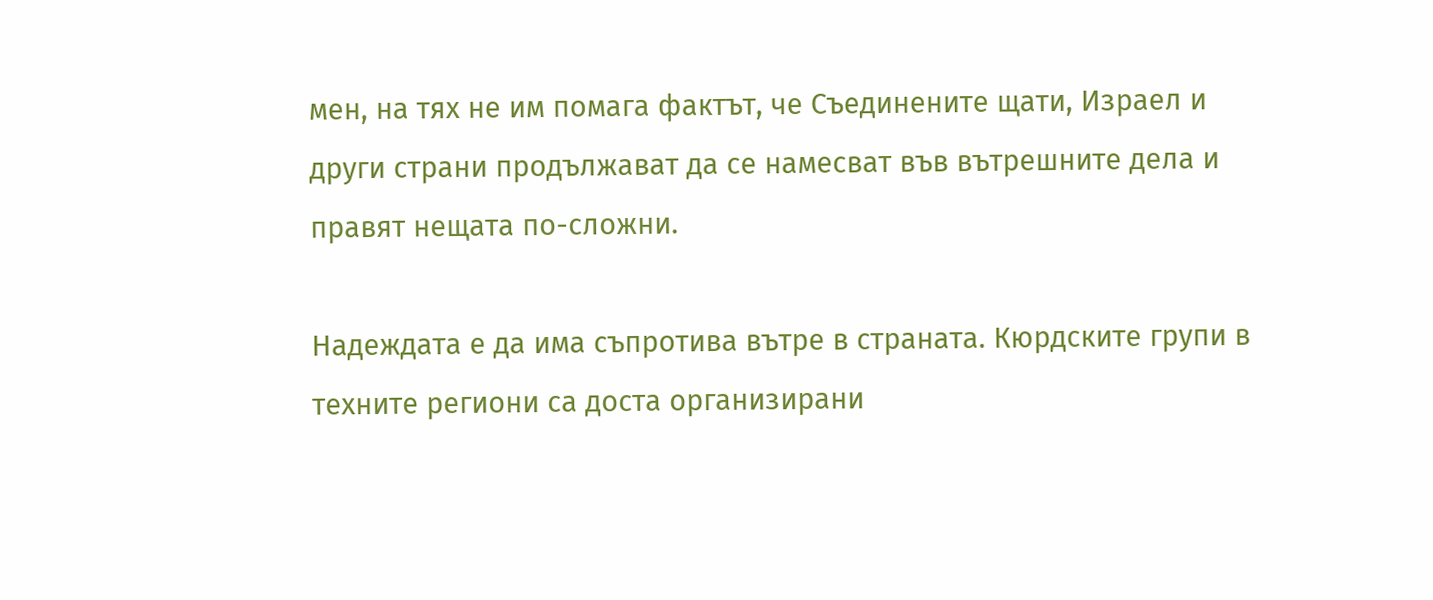мен, на тях не им помага фактът, че Съединените щати, Израел и други страни продължават да се намесват във вътрешните дела и правят нещата по-сложни.

Надеждата е да има съпротива вътре в страната. Кюрдските групи в техните региони са доста организирани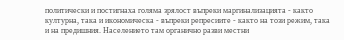политически и постигнаха голяма зрялост въпреки маргинализацията - както културна, така и икономическа - въпреки репресиите - както на този режим, така и на предишния. Населението там органично разви местни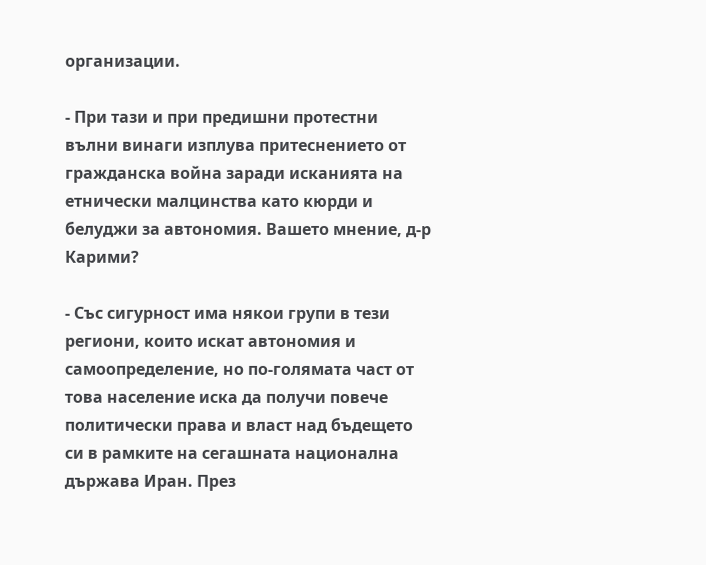организации.

- При тази и при предишни протестни вълни винаги изплува притеснението от гражданска война заради исканията на етнически малцинства като кюрди и белуджи за автономия. Вашето мнение, д-р Карими?

- Със сигурност има някои групи в тези региони, които искат автономия и самоопределение, но по-голямата част от това население иска да получи повече политически права и власт над бъдещето си в рамките на сегашната национална държава Иран. През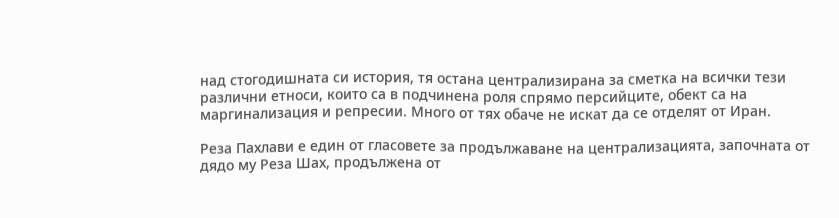над стогодишната си история, тя остана централизирана за сметка на всички тези различни етноси, които са в подчинена роля спрямо персийците, обект са на маргинализация и репресии. Много от тях обаче не искат да се отделят от Иран.

Реза Пахлави е един от гласовете за продължаване на централизацията, започната от дядо му Реза Шах, продължена от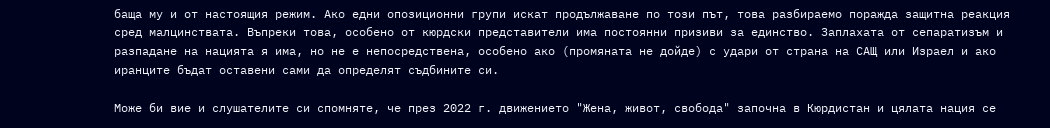баща му и от настоящия режим. Ако едни опозиционни групи искат продължаване по този път, това разбираемо поражда защитна реакция сред малцинствата. Въпреки това, особено от кюрдски представители има постоянни призиви за единство. Заплахата от сепаратизъм и разпадане на нацията я има, но не е непосредствена, особено ако (промяната не дойде) с удари от страна на САЩ или Израел и ако иранците бъдат оставени сами да определят съдбините си.

Може би вие и слушателите си спомняте, че през 2022 г. движението "Жена, живот, свобода" започна в Кюрдистан и цялата нация се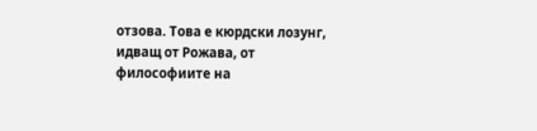отзова. Това е кюрдски лозунг, идващ от Рожава, от философиите на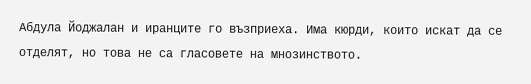Абдула Йоджалан и иранците го възприеха. Има кюрди, които искат да се отделят, но това не са гласовете на мнозинството.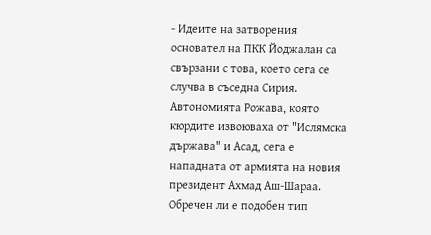- Идеите на затворения основател на ПКК Йоджалан са свързани с това, което сега се случва в съседна Сирия. Автономията Рожава, която кюрдите извоюваха от "Ислямска държава" и Асад, сега е нападната от армията на новия президент Ахмад Аш-Шараа. Обречен ли е подобен тип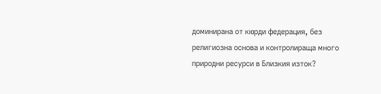доминирана от кюрди федерация, без религиозна основа и контролираща много природни ресурси в Близкия изток?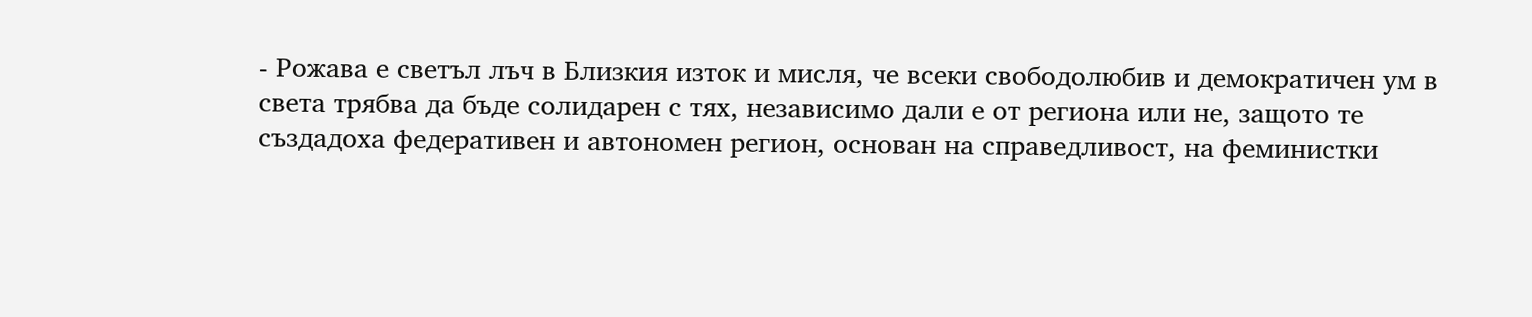- Рожава е светъл лъч в Близкия изток и мисля, че всеки свободолюбив и демократичен ум в света трябва да бъде солидарен с тях, независимо дали е от региона или не, защото те създадоха федеративен и автономен регион, основан на справедливост, на феминистки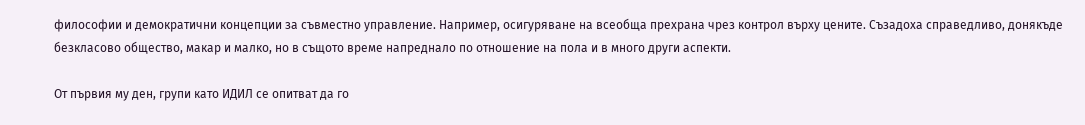философии и демократични концепции за съвместно управление. Например, осигуряване на всеобща прехрана чрез контрол върху цените. Съзадоха справедливо, донякъде безкласово общество, макар и малко, но в същото време напреднало по отношение на пола и в много други аспекти.

От първия му ден, групи като ИДИЛ се опитват да го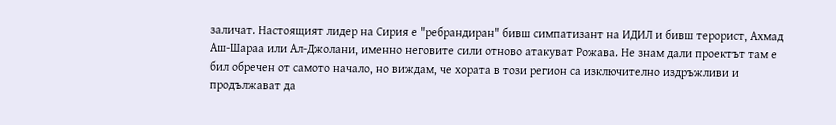заличат. Настоящият лидер на Сирия е "ребрандиран" бивш симпатизант на ИДИЛ и бивш терорист, Ахмад Аш-Шараа или Ал-Джолани, именно неговите сили отново атакуват Рожава. Не знам дали проектът там е бил обречен от самото начало, но виждам, че хората в този регион са изключително издръжливи и продължават да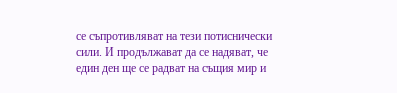се съпротивляват на тези потиснически сили. И продължават да се надяват, че един ден ще се радват на същия мир и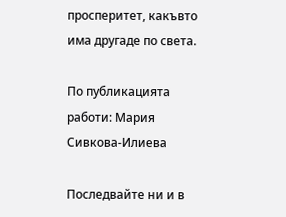просперитет, какъвто има другаде по света.

По публикацията работи: Мария Сивкова-Илиева

Последвайте ни и в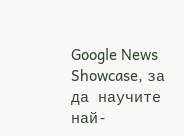Google News Showcase, за да научите най-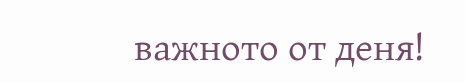важното от деня!